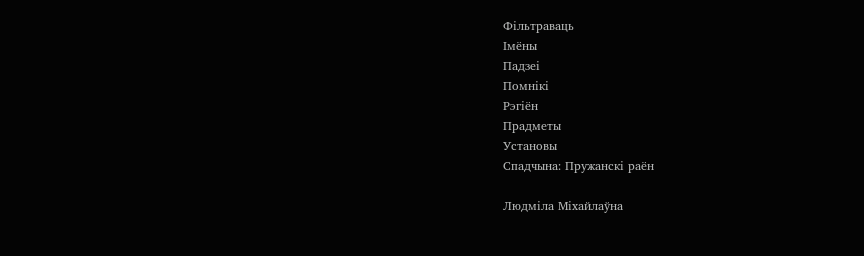Фільтраваць
Імёны
Падзеі
Помнікі
Рэгіён
Прадметы
Установы
Спадчына: Пружанскі раён

Людміла Міхайлаўна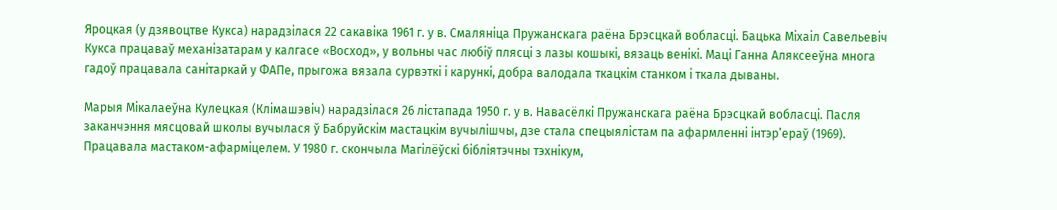Яроцкая (у дзявоцтве Кукса) нарадзілася 22 сакавіка 1961 г. у в. Смаляніца Пружанскага раёна Брэсцкай вобласці. Бацька Міхаіл Савельевіч Кукса працаваў механізатарам у калгасе «Восход», у вольны час любіў плясці з лазы кошыкі, вязаць венікі. Маці Ганна Аляксееўна многа гадоў працавала санітаркай у ФАПе, прыгожа вязала сурвэткі і карункі, добра валодала ткацкім станком і ткала дываны.

Марыя Мікалаеўна Кулецкая (Клімашэвіч) нарадзілася 26 лістапада 1950 г. у в. Навасёлкі Пружанскага раёна Брэсцкай вобласці. Пасля заканчэння мясцовай школы вучылася ў Бабруйскім мастацкім вучылішчы, дзе стала спецыялістам па афармленні інтэр’ераў (1969). Працавала мастаком-афарміцелем. У 1980 г. скончыла Магілёўскі бібліятэчны тэхнікум,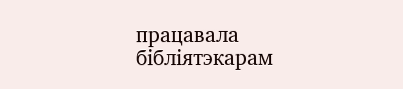працавала бібліятэкарам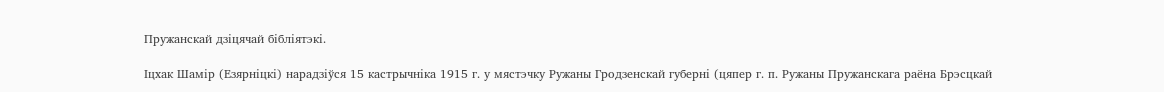Пружанскай дзіцячай бібліятэкі.

Іцхак Шамір (Езярніцкі) нарадзіўся 15 кастрычніка 1915 г. у мястэчку Ружаны Гродзенскай губерні (цяпер г. п. Ружаны Пружанскага раёна Брэсцкай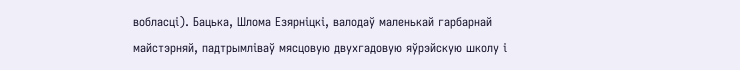вобласці). Бацька, Шлома Езярніцкі, валодаў маленькай гарбарнай майстэрняй, падтрымліваў мясцовую двухгадовую яўрэйскую школу і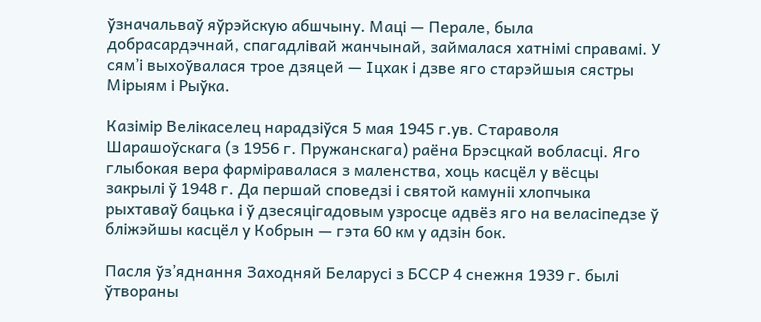ўзначальваў яўрэйскую абшчыну. Маці — Перале, была добрасардэчнай, спагадлівай жанчынай, займалася хатнімі справамі. У сям’і выхоўвалася трое дзяцей — Іцхак і дзве яго старэйшыя сястры Мірыям і Рыўка.

Казімір Велікаселец нарадзіўся 5 мая 1945 г.ув. Стараволя Шарашоўскага (з 1956 г. Пружанскага) раёна Брэсцкай вобласці. Яго глыбокая вера фарміравалася з маленства, хоць касцёл у вёсцы закрылі ў 1948 г. Да першай споведзі і святой камуніі хлопчыка рыхтаваў бацька і ў дзесяцігадовым узросце адвёз яго на веласіпедзе ў бліжэйшы касцёл у Кобрын — гэта 60 км у адзін бок.

Пасля ўз’яднання Заходняй Беларусі з БССР 4 снежня 1939 г. былі ўтвораны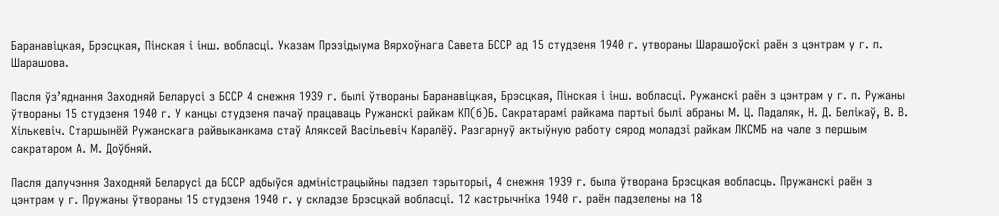Баранавіцкая, Брэсцкая, Пінская і інш. вобласці. Указам Прэзідыума Вярхоўнага Савета БССР ад 15 студзеня 1940 г. утвораны Шарашоўскі раён з цэнтрам у г. п. Шарашова.

Пасля ўз’яднання Заходняй Беларусі з БССР 4 снежня 1939 г. былі ўтвораны Баранавіцкая, Брэсцкая, Пінская і інш. вобласці. Ружанскі раён з цэнтрам у г. п. Ружаны ўтвораны 15 студзеня 1940 г. У канцы студзеня пачаў працаваць Ружанскі райкам КП(б)Б. Сакратарамі райкама партыі былі абраны М. Ц. Падаляк, Н. Д. Белікаў, В. В. Хількевіч. Старшынёй Ружанскага райвыканкама стаў Аляксей Васільевіч Каралёў. Разгарнуў актыўную работу сярод моладзі райкам ЛКСМБ на чале з першым сакратаром А. М. Доўбняй.

Пасля далучэння Заходняй Беларусі да БССР адбыўся адміністрацыйны падзел тэрыторыі, 4 снежня 1939 г. была ўтворана Брэсцкая вобласць. Пружанскі раён з цэнтрам у г. Пружаны ўтвораны 15 студзеня 1940 г. у складзе Брэсцкай вобласці. 12 кастрычніка 1940 г. раён падзелены на 18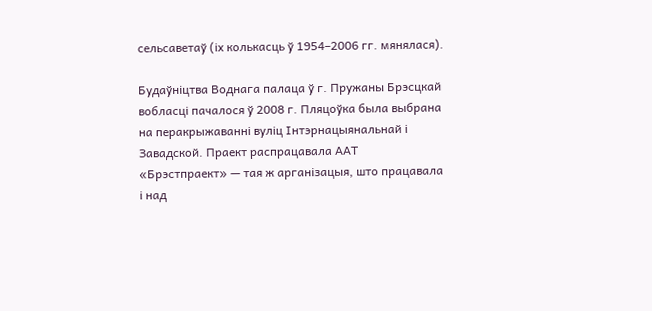сельсаветаў (іх колькасць ў 1954–2006 гг. мянялася).

Будаўніцтва Воднага палаца ў г. Пружаны Брэсцкай вобласці пачалося ў 2008 г. Пляцоўка была выбрана на перакрыжаванні вуліц Інтэрнацыянальнай і Завадской. Праект распрацавала ААТ «Брэстпраект» — тая ж арганізацыя, што працавала і над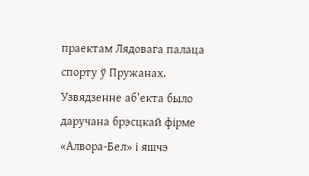праектам Лядовага палаца спорту ў Пружанах. Узвядзенне аб’екта было даручана брэсцкай фірме «Алвора-Бел» і яшчэ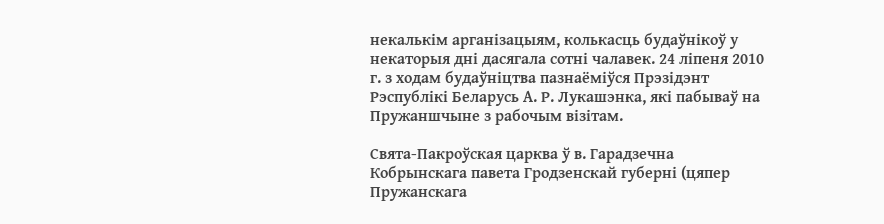некалькім арганізацыям, колькасць будаўнікоў у некаторыя дні дасягала сотні чалавек. 24 ліпеня 2010 г. з ходам будаўніцтва пазнаёміўся Прэзідэнт Рэспублікі Беларусь А. Р. Лукашэнка, які пабываў на Пружаншчыне з рабочым візітам.

Свята-Пакроўская царква ў в. Гарадзечна Кобрынскага павета Гродзенскай губерні (цяпер Пружанскага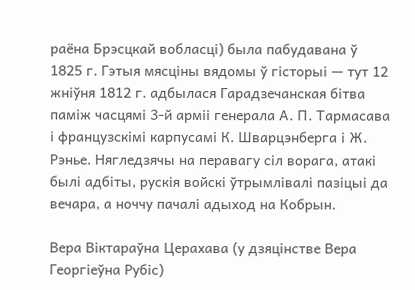раёна Брэсцкай вобласці) была пабудавана ў 1825 г. Гэтыя мясціны вядомы ў гісторыі — тут 12 жніўня 1812 г. адбылася Гарадзечанская бітва паміж часцямі 3-й арміі генерала А. П. Тармасава і французскімі карпусамі К. Шварцэнберга і Ж. Рэнье. Нягледзячы на перавагу сіл ворага, атакі былі адбіты, рускія войскі ўтрымлівалі пазіцыі да вечара, а ноччу пачалі адыход на Кобрын.

Вера Віктараўна Церахава (у дзяцінстве Вера Георгіеўна Рубіс)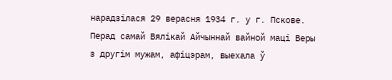нарадзілася 29 верасня 1934 г. у г. Пскове. Перад самай Вялікай Айчыннай вайной маці Веры з другім мужам, афіцэрам, выехала ў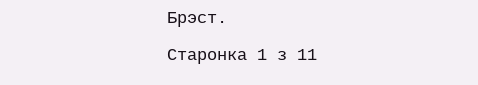Брэст.

Старонка 1 з 11